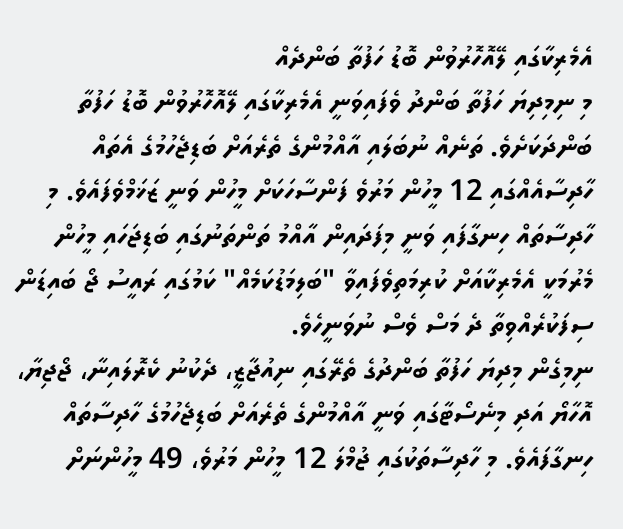އެމެރިކާގައި ލޭއޮހޮރުވުން ބޮޑު ހަފުތާ ބަންދެއް
މި ނިމިދިޔަ ހަފުތާ ބަންދު ވެފައިވަނީ އެމެރިކާގައި ލޭއޮހޮރުވުން ބޮޑު ހަފުތާ ބަންދަކަށެވެ. ތަނެއް ނުބަލައި އާއްމުންގެ ތެރެއަށް ބަޑިޖެހުމުގެ އެތައް ހާދިސާއެއްގައި 12 މީހުން މަރުވެ ފަންސާހަކަށް މީހުން ވަނީ ޒަޚަމްވެފައެވެ. މި ހާދިސާތައް ހިނގާފައި ވަނީ މިފަދައިން އާއްމު ތަންތަނުގައި ބަޑިޖަހައި މީހުން މެރުމަކީ އެމެރިކާއަށް ކުރިމަތިވެފައިވާ "ބަލިމަޑުކަމެއް" ކަމުގައި ރައީސު ޖޯ ބައިޑަން ސިފަކުރެއްވިތާ ދެ މަސް ވެސް ނުވަނީހެވެ.
ނިމިގެން މިދިޔަ ހަފުތާ ބަންދުގެ ތެރޭގައި ނިއުޖާޒީ، ދެކުނު ކެރޮލައިނާ، ޖޯޖިޔާ، އޮހާޔޯ އަދި މިނެސޯޓާގައި ވަނީ އާއްމުންގެ ތެރެއަށް ބަޑިޖެހުމުގެ ހާދިސާތައް ހިނގާފައެވެ. މި ހާދިސާތަކުގައި ޖުމްލަ 12 މީހުން މަރުވެ، 49 މީހުންނަށް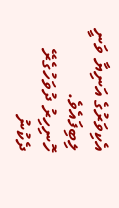އެކިވަރުގެ އަނިޔާ ވަނީ ލިބިފައެވެ.
ހޮނިހިރު ދުވަހުގެރޭ ދެކުނު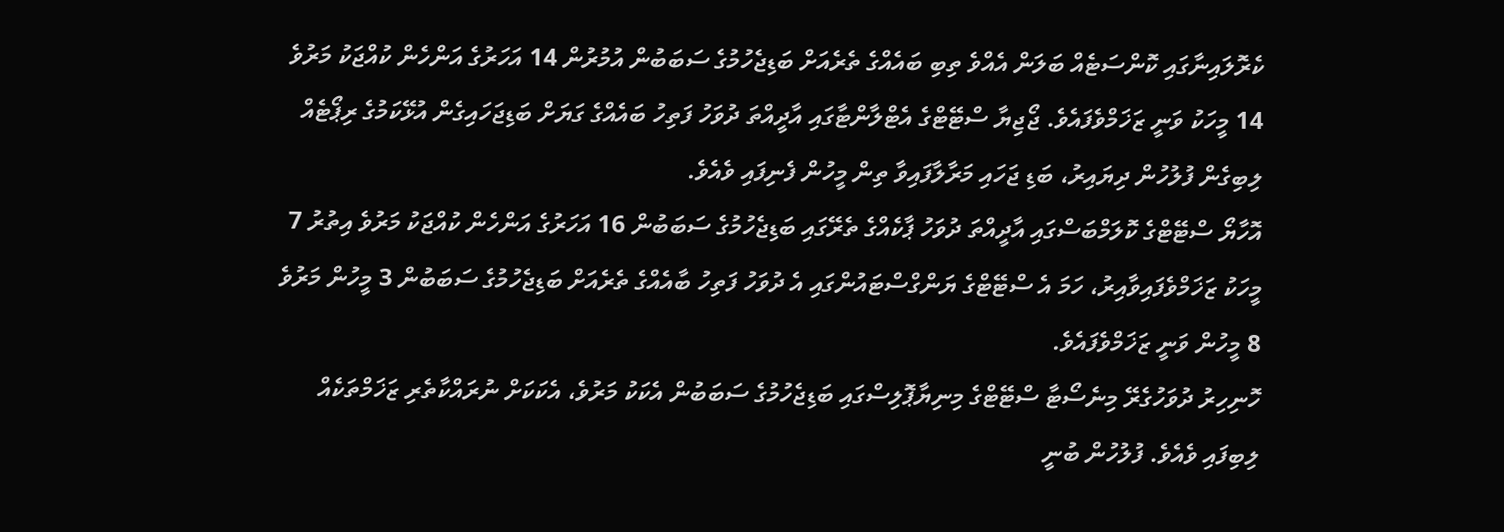ކެރޮލައިނާގައި ކޮންސަޓެއް ބަލަން އެއްވެ ތިބި ބައެއްގެ ތެރެއަށް ބަޑިޖެހުމުގެ ސަބަބުން އުމުރުން 14 އަހަރުގެ އަންހެން ކުއްޖަކު މަރުވެ 14 މީހަކު ވަނީ ޒަޚަމްވެފައެވެ. ޖޯޖިޔާ ސްޓޭޓްގެ އެޓްލާންޓާގައި އާދީއްތަ ދުވަހު ފަތިހު ބައެއްގެ ގަޔަށް ބަޑިޖަހައިގެން އުޅޭކަމުގެ ރިޕޯޓެއް ލިބިގެން ފުލުހުން ދިޔައިރު، ބަޑި ޖަހައި މަރާލާފައިވާ ތިން މީހުން ފެނިފައި ވެއެވެ.
އޮހާޔޯ ސްޓޭޓްގެ ކޮލަމްބަސްގައި އާދީއްތަ ދުވަހު ޕާކެއްގެ ތެރޭގައި ބަޑިޖެހުމުގެ ސަބަބުން 16 އަހަރުގެ އަންހެން ކުއްޖަކު މަރުވެ އިތުރު 7 މީހަކު ޒަޚަމްވެފައިވާއިރު، ހަމަ އެ ސްޓޭޓްގެ ޔަންގްސްޓައުންގައި އެ ދުވަހު ފަތިހު ބާއެއްގެ ތެރެއަށް ބަޑިޖެހުމުގެ ސަބަބުން 3 މީހުން މަރުވެ 8 މީހުން ވަނީ ޒަޚަމްވެފައެވެ.
ހޮނިހިރު ދުވަހުގެރޭ މިނެސޯޓާ ސްޓޭޓްގެ މިނިޔާޕޮލިސްގައި ބަޑިޖެހުމުގެ ސަބަބުން އެކަކު މަރުވެ، އެކަކަށް ނުރައްކާތެރި ޒަޚަމްތަކެއް ލިބިފައި ވެއެވެ. ފުލުހުން ބުނީ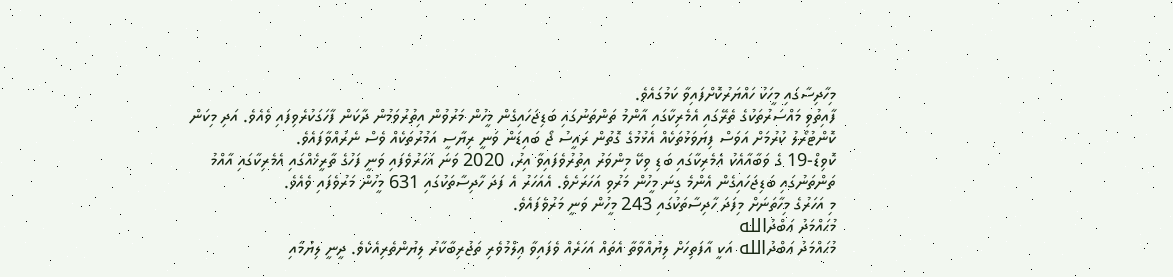މިހާދިސާގައި މީހަކު ހައްޔަރުކޮށްފައިވާ ކަމުގައެވެ.
ފާއިތުވި މައްސަރުތަކުގެ ތެރޭގައި އެމެރިކާގައި އާންމު ތަންތަނުގައި ބަޑިޖަހައިގެން މީހުން މަރުވުން އިތުރުވަމުން ދާކަން ފާހަގަކުރެވިފައި ވެއެވެ. އަދި މިކަން ކޮންޓުރޯލު ކުރުމަށް އަވަސް ފިޔަވަޅުތަކެއް އެޅުމުގެ ގޮތުން ރައީސު ޖޯ ބައިޑަން ވަނީ ރިޔާސީ އަމުރުތަކެއް ވެސް ނެރުއްވާފައެވެ.
ކޮވިޑް-19 ގެ ވަބާއާއެކު އެމެރިކާގައި ބަޑި ވިކޭ މިންވަރު އިތުރުވެފައިވާ އިރު، 2020 ވަނަ އަހަރުވެފައި ވަނީ ފަހުގެ ތާރީޚެއްގައި އެމެރިކާގައި އާއްމު ތަންތަނުގައި ބަޑިޖަހައިގެން އެންމެ ގިނަ މީހުން މަރުވި އަހަރަށެވެ. އެއަހަރު އެ ފަދަ ހާދިސާތަކުގައި 631 މީހުން މަރުވެފައި ވެއެވެ.
މި އަހަރުގެ މިހާތަނަށް މިފަދަ ހާދިސާތަކުގައި 243 މީހުން ވަނީ މަރުވެފައެވެ.
މުޙައްމަދު ޢަބްދުالله
މުޙައްމަދު ޢަބްދުالله އަކީ އާފަތިހަށް ލިޔުއްވާތާ އެތައް އަހަރެއް ވެފައިވާ ޢިލްމުވެރި ތަޖުރިބާކާރު ލިޔުންތެރިއެކެވެ. ދީނީ ލިޔުމާއި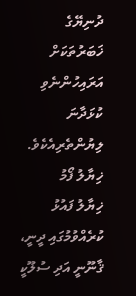ދުނިޔޭގެ ޚަބަރުތަކަށް އަރައިހުންނެވި ކުޅަދާނަ ލިޔުންތެރިއެކެވެ.
ޚިޔާލު ފޯމު
ޚިޔާލު ފައުޅު ކުރެއްވުމުގައި ދީނީ، ޤާނޫނީ އަދި ސުލޫކީ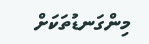މިންގަނޑުތަކަށް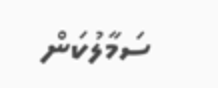ސަމާލުކަން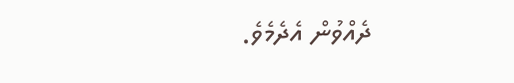ދެއްވުން އެދެމެވެ.